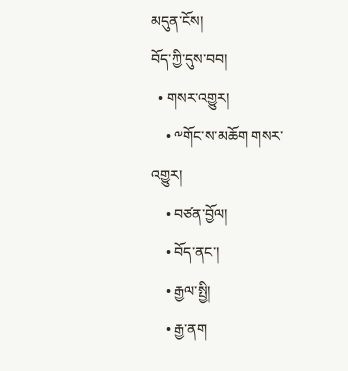མདུན་ངོས།
བོད་ཀྱི་དུས་བབ།
  • གསར་འགྱུར།
    • ༸གོང་ས་མཆོག གསར་འགྱུར།
    • བཙན་བྱོལ།
    • བོད་ནང་།
    • རྒྱལ་སྤྱི།
    • རྒྱ་ནག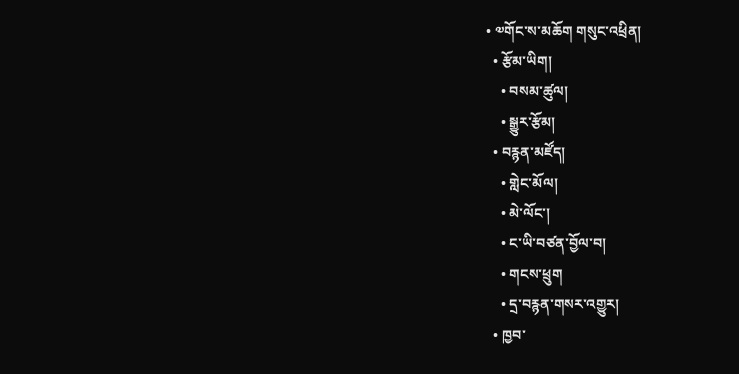• ༧གོང་ས་མཆོག གསུང་འཕྲིན།
  • རྩོམ་ཡིག།
    • བསམ་ཚུལ།
    • སྒྱུར་རྩོམ།
  • བརྙན་མཛོད།
    • གླེང་མོལ།
    • མེ་ལོང་།
    • ང་ཡི་བཙན་བྱོལ་བ།
    • གངས་ཕྲུག
    • དྲ་བརྙན་གསར་འགྱུར།
  • ཁྱབ་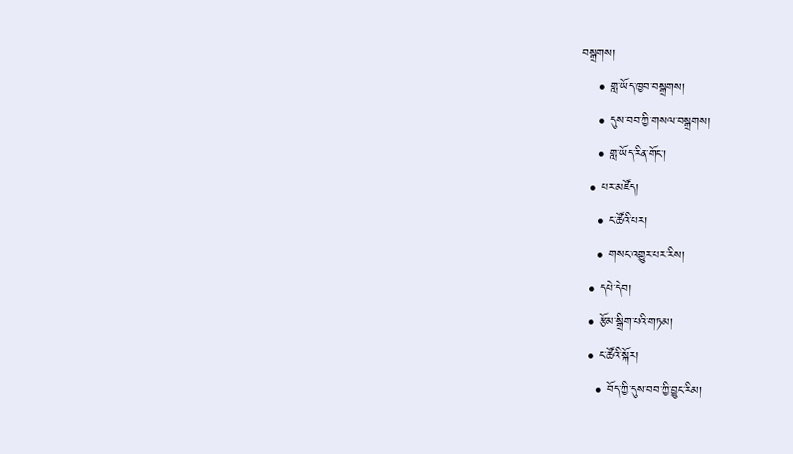བསྒྲགས།
    • གླ་ཡོད་ཁྱབ་བསྒྲགས།
    • དུས་བབ་ཀྱི་གསལ་བསྒྲགས།
    • གླ་ཡོད་རིན་གོང་།
  • པར་མཛོད།
    • ང་ཚོའི་པར།
    • གསང་འགྱུར་པར་རིས།
  • དཔེ་དེབ།
  • རྩོམ་སྒྲིག་པའི་གཏམ།
  • ང་ཚོའི་སྐོར།
    • བོད་ཀྱི་དུས་བབ་ཀྱི་བྱུང་རིམ།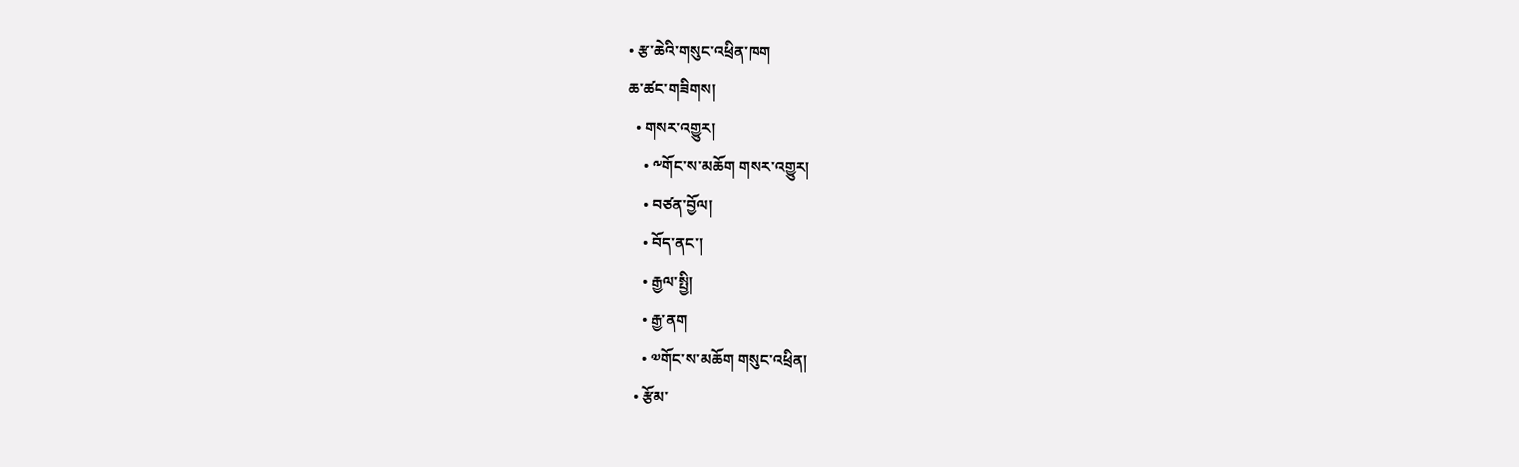• རྩ་ཆེའི་གསུང་འཕྲིན་ཁག
ཆ་ཚང་གཟིགས།
  • གསར་འགྱུར།
    • ༸གོང་ས་མཆོག གསར་འགྱུར།
    • བཙན་བྱོལ།
    • བོད་ནང་།
    • རྒྱལ་སྤྱི།
    • རྒྱ་ནག
    • ༧གོང་ས་མཆོག གསུང་འཕྲིན།
  • རྩོམ་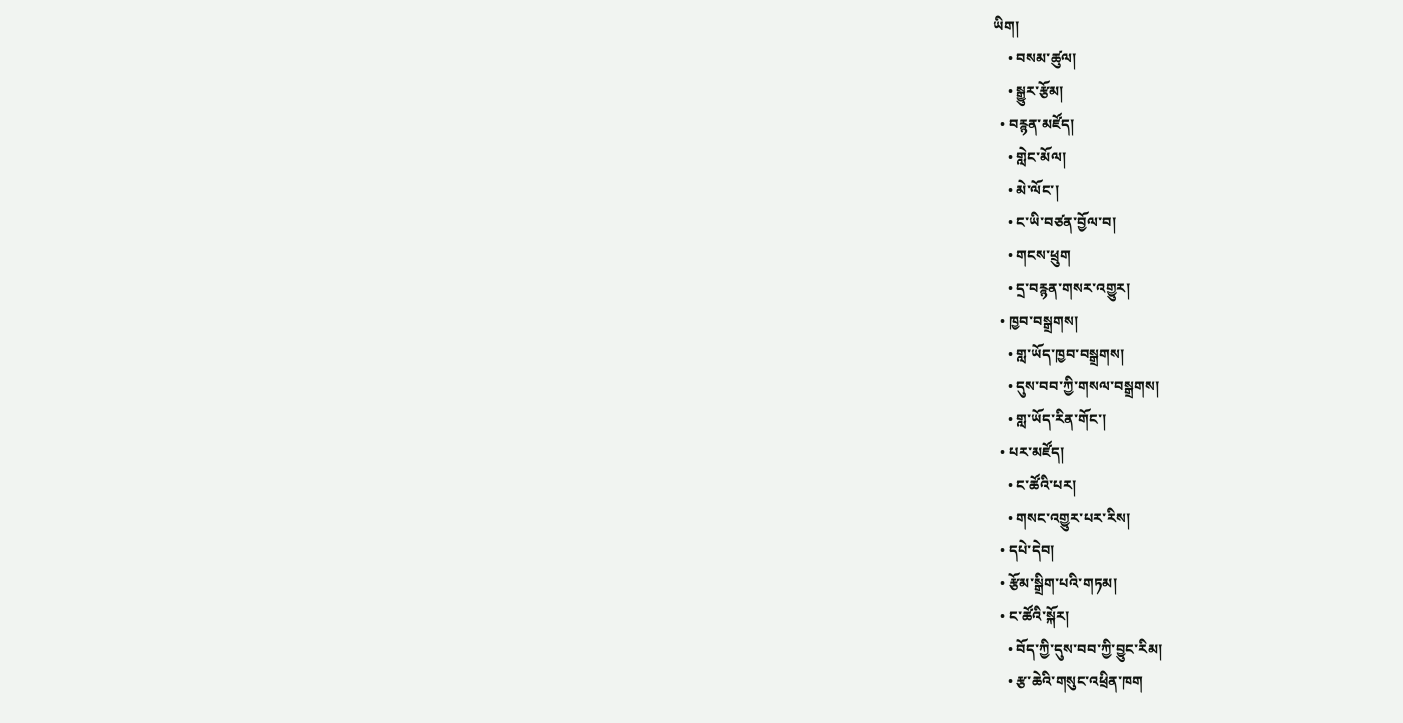ཡིག།
    • བསམ་ཚུལ།
    • སྒྱུར་རྩོམ།
  • བརྙན་མཛོད།
    • གླེང་མོལ།
    • མེ་ལོང་།
    • ང་ཡི་བཙན་བྱོལ་བ།
    • གངས་ཕྲུག
    • དྲ་བརྙན་གསར་འགྱུར།
  • ཁྱབ་བསྒྲགས།
    • གླ་ཡོད་ཁྱབ་བསྒྲགས།
    • དུས་བབ་ཀྱི་གསལ་བསྒྲགས།
    • གླ་ཡོད་རིན་གོང་།
  • པར་མཛོད།
    • ང་ཚོའི་པར།
    • གསང་འགྱུར་པར་རིས།
  • དཔེ་དེབ།
  • རྩོམ་སྒྲིག་པའི་གཏམ།
  • ང་ཚོའི་སྐོར།
    • བོད་ཀྱི་དུས་བབ་ཀྱི་བྱུང་རིམ།
    • རྩ་ཆེའི་གསུང་འཕྲིན་ཁག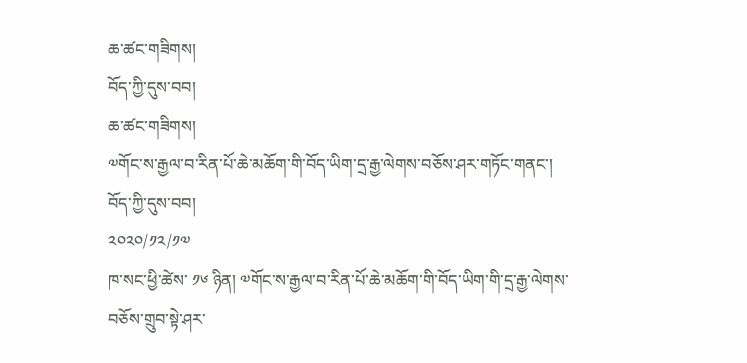ཆ་ཚང་གཟིགས།
བོད་ཀྱི་དུས་བབ།
ཆ་ཚང་གཟིགས།
༧གོང་ས་རྒྱལ་བ་རིན་པོ་ཆེ་མཆོག་གི་བོད་ཡིག་དྲ་རྒྱ་ལེགས་བཅོས་ཤར་གཏོང་གནང་།
བོད་ཀྱི་དུས་བབ།
༢༠༢༠/༡༢/༡༧
ཁ་སང་ཕྱི་ཚེས་ ༡༦ ཉིན། ༧གོང་ས་རྒྱལ་བ་རིན་པོ་ཆེ་མཆོག་གི་བོད་ཡིག་གི་དྲ་རྒྱ་ལེགས་བཅོས་གྲུབ་སྟེ་ཤར་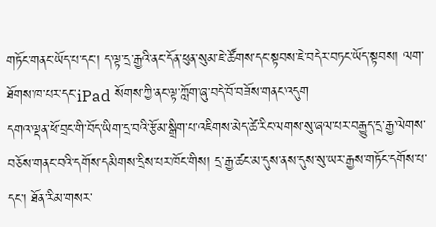གཏོང་གནང་ཡོད་པ་དང་། ད་ལྟ་དྲ་རྒྱའི་ནང་དོན་ཕུན་སུམ་ཇེ་ཚོགས་དང་སྟབས་ཇེ་བདེར་བཏང་ཡོད་སྟབས། ལག་ཐོགས་ཁ་པར་དང་iPad སོགས་ཀྱི་ནང་ལྟ་ཀློག་ཞུ་བདེ་བོ་བཟོས་གནང་འདུག
དགའ་ལྡན་ཕོ་བྲང་གི་བོད་ཡིག་དྲ་བའི་རྩོམ་སྒྲིག་པ་འཇིགས་མེད་ཚེ་རིང་ལགས་སུ་ཞལ་པར་བརྒྱུད་དྲ་རྒྱ་ལེགས་བཅོས་གནང་བའི་དགོས་དམིགས་དྲིས་པར་ཁོང་གིས། དྲ་རྒྱ་ཚང་མ་དུས་ནས་དུས་སུ་ཡར་རྒྱས་གཏོང་དགོས་པ་དང་། ཐོན་རིམ་གསར་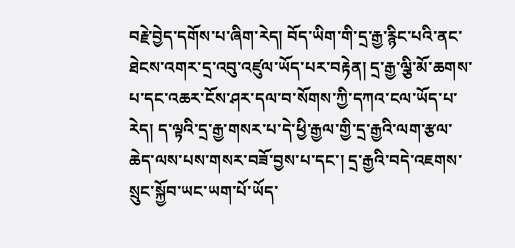བརྗེ་བྱེད་དགོས་པ་ཞིག་རེད། བོད་ཡིག་གི་དྲ་རྒྱ་རྙིང་པའི་ནང་ཐེངས་འགར་དྲ་འབུ་འཛུལ་ཡོད་པར་བརྟེན། དྲ་རྒྱ་ལྕི་མོ་ཆགས་པ་དང་འཆར་ངོས་ཤར་དལ་བ་སོགས་ཀྱི་དཀའ་ངལ་ཡོད་པ་རེད། ད་ལྟའི་དྲ་རྒྱ་གསར་པ་དེ་ཕྱི་རྒྱལ་གྱི་དྲ་རྒྱའི་ལག་རྩལ་ཆེད་ལས་པས་གསར་བཟོ་བྱས་པ་དང་། དྲ་རྒྱའི་བདེ་འཇགས་སྲུང་སྐྱོབ་ཡང་ཡག་པོ་ཡོད་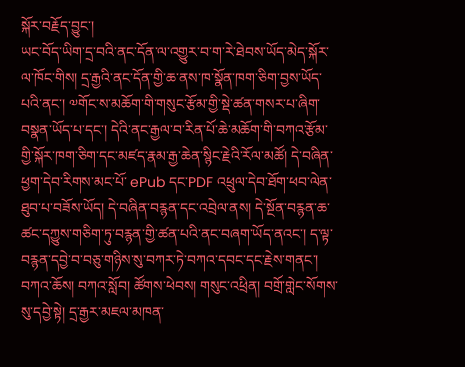སྐོར་བརྗོད་བྱུང་།
ཡང་བོད་ཡིག་དྲ་བའི་ནང་དོན་ལ་འགྱུར་བ་ག་རེ་ཐེབས་ཡོད་མེད་སྐོར་ལ་ཁོང་གིས། དྲ་རྒྱའི་ནང་དོན་གྱི་ཆ་ནས་ཁ་སྣོན་ཁག་ཅིག་བྱས་ཡོད་པའི་ནང་། ༧གོང་ས་མཆོག་གི་གསུང་རྩོམ་གྱི་སྡེ་ཚན་གསར་པ་ཞིག་བསྣན་ཡོད་པ་དང་། དེའི་ནང་རྒྱལ་བ་རིན་པོ་ཆེ་མཆོག་གི་བཀའ་རྩོམ་གྱི་སྐོར་ཁག་ཅིག་དང་མཛད་རྣམ་རྒྱ་ཆེན་སྙིང་རྗེའི་རོལ་མཚོ། དེ་བཞིན་ཕྱག་དེབ་རིགས་མང་པོ་ ePub དང་PDF འཕྲུལ་དེབ་ཐོག་ཕབ་ལེན་ཐུབ་པ་བཟོས་ཡོད། དེ་བཞིན་བརྙན་དང་འབྲེལ་ནས། དེ་སྔོན་བརྙན་ཆ་ཚང་དཀྱུས་གཅིག་ཏུ་བརྙན་གྱི་ཚན་པའི་ནང་བཞག་ཡོད་ནའང་། ད་ལྟ་བརྙན་དབྱེ་བ་བཅུ་གཉིས་སུ་བཀར་ཏེ་བཀའ་དབང་དང་རྗེས་གནང་། བཀའ་ཆོས། བཀའ་སློབ། ཚོགས་ཕེབས། གསུང་འཕྲིན། བགྲོ་གླེང་སོགས་སུ་དབྱེ་སྟེ། དྲ་རྒྱར་མཇལ་མཁན་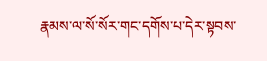རྣམས་ལ་སོ་སོར་གང་དགོས་པ་དེར་སྟབས་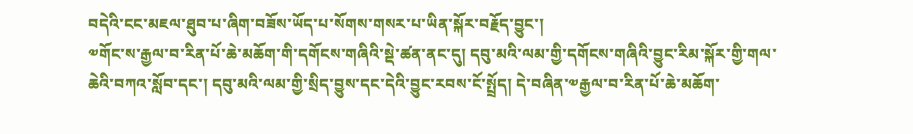བདེའི་ངང་མཇལ་ཐུབ་པ་ཞིག་བཟོས་ཡོད་པ་སོགས་གསར་པ་ཡིན་སྐོར་བརྗོད་བྱུང་།
༧གོང་ས་རྒྱལ་བ་རིན་པོ་ཆེ་མཆོག་གི་དགོངས་གཞིའི་སྡེ་ཚན་ནང་དུ། དབུ་མའི་ལམ་གྱི་དགོངས་གཞིའི་བྱུང་རིམ་སྐོར་གྱི་གལ་ཆེའི་བཀའ་སློབ་དང་། དབུ་མའི་ལམ་གྱི་སྲིད་བྱུས་དང་དེའི་བྱུང་རབས་ངོ་སྤྲོད། དེ་བཞིན་༧རྒྱལ་བ་རིན་པོ་ཆེ་མཆོག་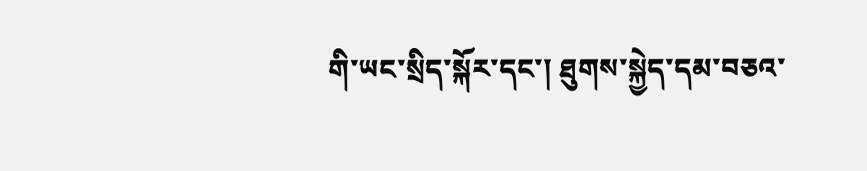གི་ཡང་སྲིད་སྐོར་དང་། ཐུགས་སྐྱེད་དམ་བཅའ་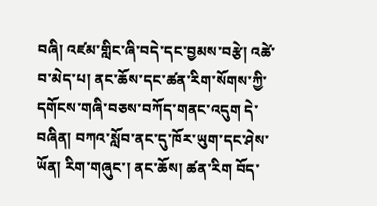བཞི། འཛམ་གླིང་ཞི་བདེ་དང་བྱམས་བརྩེ། འཚེ་བ་མེད་པ། ནང་ཆོས་དང་ཚན་རིག་སོགས་ཀྱི་དགོངས་གཞི་བཅས་བཀོད་གནང་འདུག དེ་བཞིན། བཀའ་སློབ་ནང་དུ་ཁོར་ཡུག་དང་ཤེས་ཡོན། རིག་གཞུང་། ནང་ཆོས། ཚན་རིག བོད་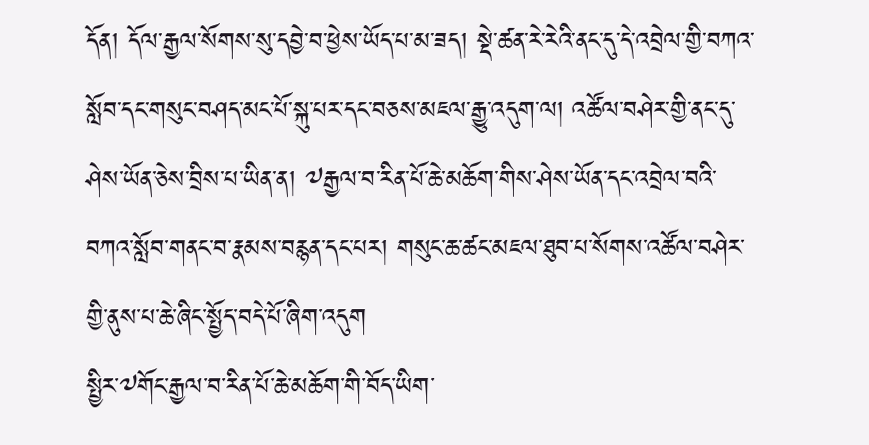དོན། དོལ་རྒྱལ་སོགས་སུ་དབྱེ་བ་ཕྱེས་ཡོད་པ་མ་ཟད། སྡེ་ཚན་རེ་རེའི་ནང་དུ་དེ་འབྲེལ་གྱི་བཀའ་སློབ་དང་གསུང་བཤད་མང་པོ་སྐུ་པར་དང་བཅས་མཇལ་རྒྱུ་འདུག་ལ། འཚོལ་བཤེར་གྱི་ནང་དུ་ཤེས་ཡོན་ཅེས་བྲིས་པ་ཡིན་ན། ༧རྒྱལ་བ་རིན་པོ་ཆེ་མཆོག་གིས་ཤེས་ཡོན་དང་འབྲེལ་བའི་བཀའ་སློབ་གནང་བ་རྣམས་བརྙན་དང་པར། གསུང་ཆ་ཚང་མཇལ་ཐུབ་པ་སོགས་འཚོལ་བཤེར་གྱི་ནུས་པ་ཆེ་ཞིང་སྤྱོད་བདེ་པོ་ཞིག་འདུག
སྤྱིར་༧གོང་རྒྱལ་བ་རིན་པོ་ཆེ་མཆོག་གི་བོད་ཡིག་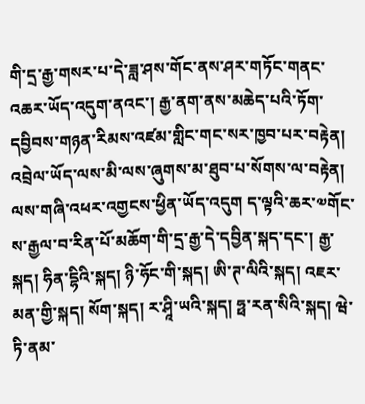གི་དྲ་རྒྱ་གསར་པ་དེ་ཟླ་ཤས་གོང་ནས་ཤར་གཏོང་གནང་འཆར་ཡོད་འདུག་ནའང་། རྒྱ་ནག་ནས་མཆེད་པའི་ཏོག་དབྱིབས་གཉན་རིམས་འཛམ་གླིང་གང་སར་ཁྱབ་པར་བརྟེན། འབྲེལ་ཡོད་ལས་མི་ལས་ཞུགས་མ་ཐུབ་པ་སོགས་ལ་བརྟེན། ལས་གཞི་འཕར་འགྱངས་ཕྱིན་ཡོད་འདུག ད་ལྟའི་ཆར་༧གོང་ས་རྒྱལ་བ་རིན་པོ་མཆོག་གི་དྲ་རྒྱ་དེ་དབྱིན་སྐད་དང་། རྒྱ་སྐད། ཧིན་དྷིའི་སྐད། ཉི་ཧོང་གི་སྐད། ཨི་ཊ་ལིའི་སྐད། འཇར་མན་གྱི་སྐད། སོག་སྐད། ར་ཤཱི་ཡའི་སྐད། ཧྥ་རན་སིའི་སྐད། ཝེ་ཏི་ནམ་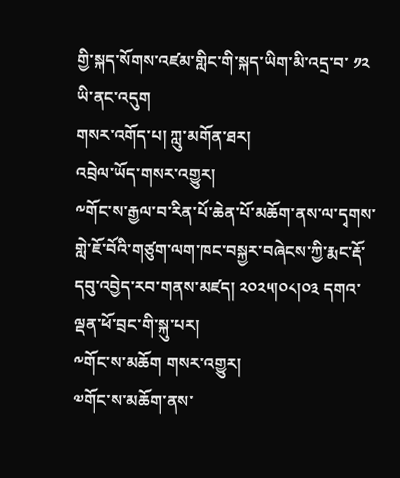གྱི་སྐད་སོགས་འཛམ་གླིང་གི་སྐད་ཡིག་མི་འདྲ་བ་ ༡༢ ཡི་ནང་འདུག
གསར་འགོད་པ། ཀླུ་མགོན་ཐར།
འབྲེལ་ཡོད་གསར་འགྱུར།
༸གོང་ས་རྒྱལ་བ་རིན་པོ་ཆེན་པོ་མཆོག་ནས་ལ་དྭགས་གླེ་ཇོ་བོའི་གཙུག་ལག་ཁང་བསྐྱར་བཞེངས་ཀྱི་རྨང་རྡོ་དབུ་འབྱེད་རབ་གནས་མཛད། ༢༠༢༥།༠༨།༠༣ དགའ་ལྡན་ཕོ་བྲང་གི་སྐུ་པར།
༸གོང་ས་མཆོག གསར་འགྱུར།
༧གོང་ས་མཆོག་ནས་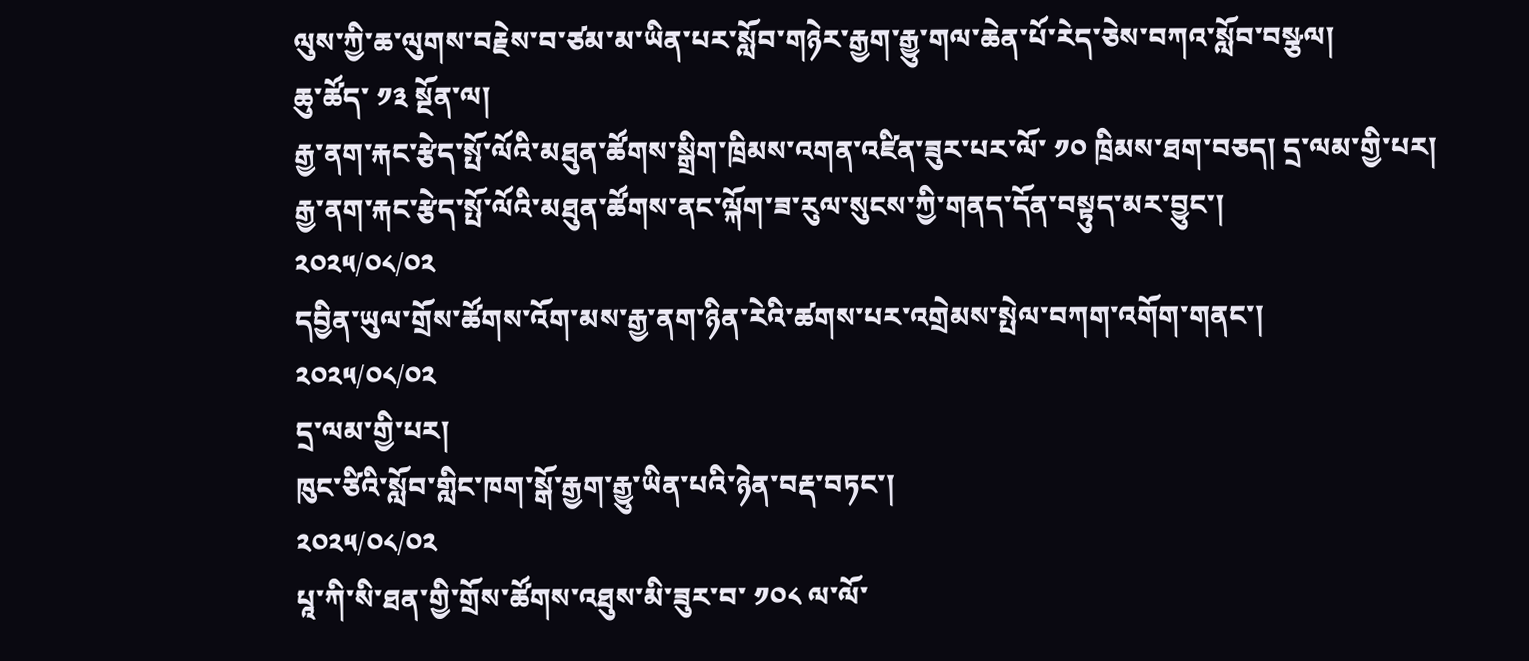ལུས་ཀྱི་ཆ་ལུགས་བརྗེས་བ་ཙམ་མ་ཡིན་པར་སློབ་གཉེར་རྒྱག་རྒྱུ་གལ་ཆེན་པོ་རེད་ཅེས་བཀའ་སློབ་བསྩལ།
ཆུ་ཚོད་ ༡༣ སྔོན་ལ།
རྒྱ་ནག་རྐང་རྩེད་སྤོ་ལོའི་མཐུན་ཚོགས་སྒྲིག་ཁྲིམས་འགན་འཛིན་ཟུར་པར་ལོ་ ༡༠ ཁྲིམས་ཐག་བཅད། དྲ་ལམ་གྱི་པར།
རྒྱ་ནག་རྐང་རྩེད་སྤོ་ལོའི་མཐུན་ཚོགས་ནང་ལྐོག་ཟ་རུལ་སུངས་ཀྱི་གནད་དོན་བསྟུད་མར་བྱུང་།
༢༠༢༥/༠༨/༠༢
དབྱིན་ཡུལ་གྲོས་ཚོགས་འོག་མས་རྒྱ་ནག་ཉིན་རེའི་ཚགས་པར་འགྲེམས་སྤེལ་བཀག་འགོག་གནང་།
༢༠༢༥/༠༨/༠༢
དྲ་ལམ་གྱི་པར།
ཁུང་ཙིའི་སློབ་གླིང་ཁག་སྒོ་རྒྱག་རྒྱུ་ཡིན་པའི་ཉེན་བརྡ་བཏང་།
༢༠༢༥/༠༨/༠༢
པཱ་ཀི་སི་ཐན་གྱི་གྲོས་ཚོགས་འཐུས་མི་ཟུར་བ་ ༡༠༨ ལ་ལོ་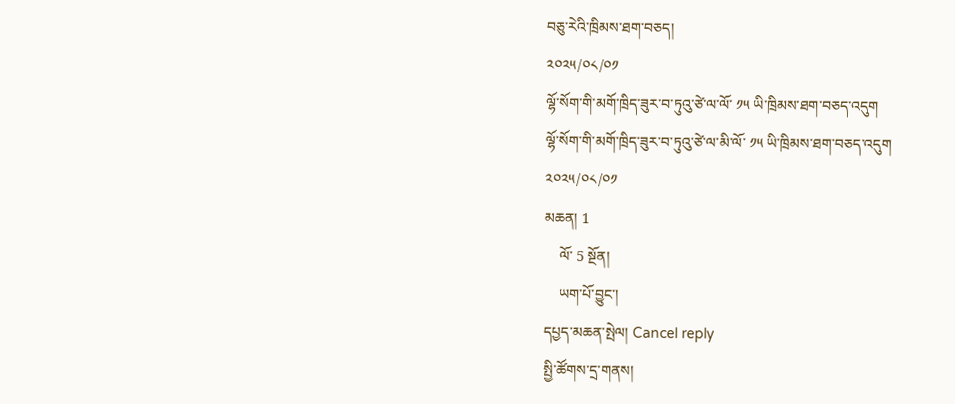བཅུ་རེའི་ཁྲིམས་ཐག་བཅད།
༢༠༢༥/༠༨/༠༡
ལྷོ་སོག་གི་མགོ་ཁྲིད་ཟུར་བ་ཏུའུ་ཙེ་ལ་ལོ་ ༡༥ ཡི་ཁྲིམས་ཐག་བཅད་འདུག
ལྷོ་སོག་གི་མགོ་ཁྲིད་ཟུར་བ་ཏུའུ་ཙེ་ལ་མི་ལོ་ ༡༥ ཡི་ཁྲིམས་ཐག་བཅད་འདུག
༢༠༢༥/༠༨/༠༡
མཆན། 1
    ལོ་ 5 སྔོན།
    ཡག་པོ་བྱུང་།
དཔྱད་མཆན་སྤེལ། Cancel reply
སྤྱི་ཚོགས་དྲ་གནས།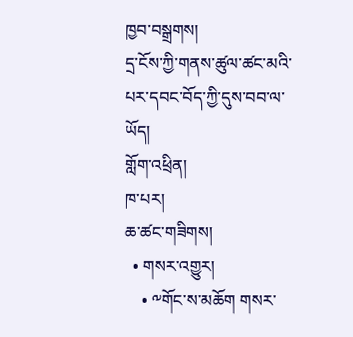ཁྱབ་བསྒྲགས།
དྲ་ངོས་ཀྱི་གནས་ཚུལ་ཚང་མའི་པར་དབང་བོད་ཀྱི་དུས་བབ་ལ་ཡོད།
གློག་འཕྲིན།
ཁ་པར།
ཆ་ཚང་གཟིགས།
  • གསར་འགྱུར།
    • ༸གོང་ས་མཆོག གསར་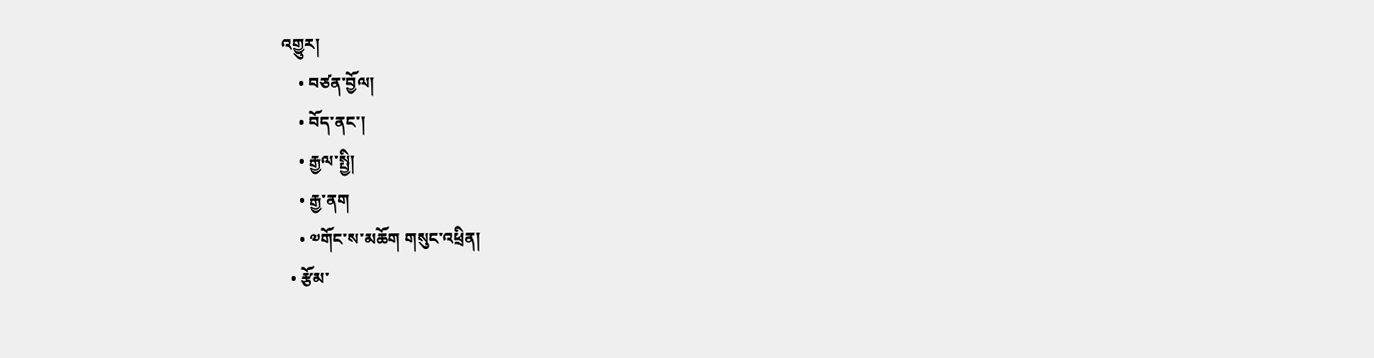འགྱུར།
    • བཙན་བྱོལ།
    • བོད་ནང་།
    • རྒྱལ་སྤྱི།
    • རྒྱ་ནག
    • ༧གོང་ས་མཆོག གསུང་འཕྲིན།
  • རྩོམ་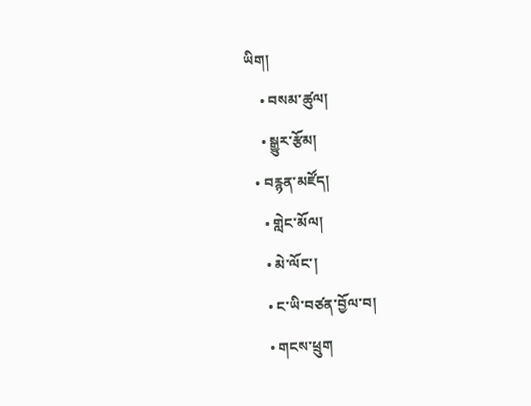ཡིག།
    • བསམ་ཚུལ།
    • སྒྱུར་རྩོམ།
  • བརྙན་མཛོད།
    • གླེང་མོལ།
    • མེ་ལོང་།
    • ང་ཡི་བཙན་བྱོལ་བ།
    • གངས་ཕྲུག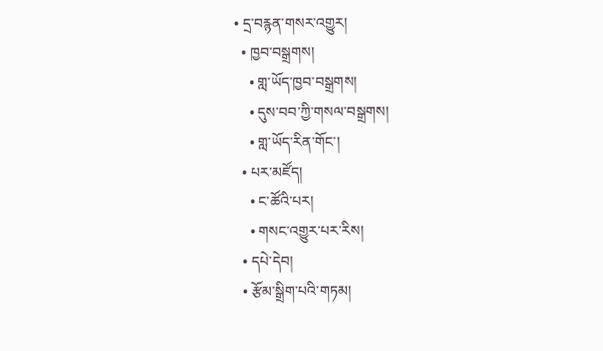• དྲ་བརྙན་གསར་འགྱུར།
  • ཁྱབ་བསྒྲགས།
    • གླ་ཡོད་ཁྱབ་བསྒྲགས།
    • དུས་བབ་ཀྱི་གསལ་བསྒྲགས།
    • གླ་ཡོད་རིན་གོང་།
  • པར་མཛོད།
    • ང་ཚོའི་པར།
    • གསང་འགྱུར་པར་རིས།
  • དཔེ་དེབ།
  • རྩོམ་སྒྲིག་པའི་གཏམ།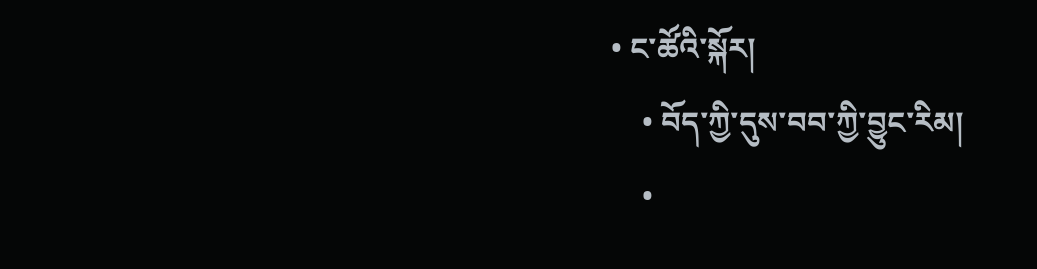• ང་ཚོའི་སྐོར།
    • བོད་ཀྱི་དུས་བབ་ཀྱི་བྱུང་རིམ།
    •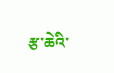རྩ་ཆེའི་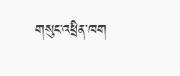གསུང་འཕྲིན་ཁག